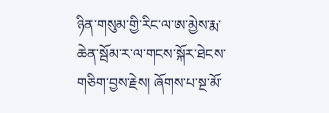ཉིན་གསུམ་གྱི་རིང་ལ་ཨ་མྱེས་རྨ་ཆེན་སྦོམ་ར་ལ་གངས་སྐོར་ཐེངས་གཅིག་བྱས་རྗེས། ཞོགས་པ་སྔ་མོ་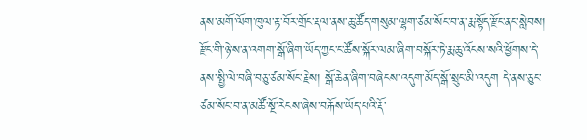ནས་མགོ་ལོག་ཁུལ་རྟ་བོར་གྲོང་རྡལ་ནས་ཆུ་ཚོད་གསུམ་ལྷག་ཙམ་སོང་བ་ན་རྨ་སྟོད་རྫོང་ནང་སླེབས། རྫོང་གི་ཉེ་ས་ན་འགག་སྒོ་ཞིག་ཡོད་ཀྱང་ང་ཚོས་སྐོར་ལམ་ཞིག་བསྐོར་ཏེ་རྨ་ཆུ་འོངས་སའི་ཕྱོགས་དེ་ནས་སྤྱི་ལེ་བཞི་བཅུ་ཙམ་སོང་རྗེས། སྒོ་ཆེན་ཞིག་བཞེངས་འདུག་མོད་སྒོ་སྲུང་མི་འདུག དེ་ནས་ཅུང་ཙམ་སོང་བ་ན་མཚོ་སྔོ་རེངས་ཞེས་བརྐོས་ཡོད་པའི་རྡོ་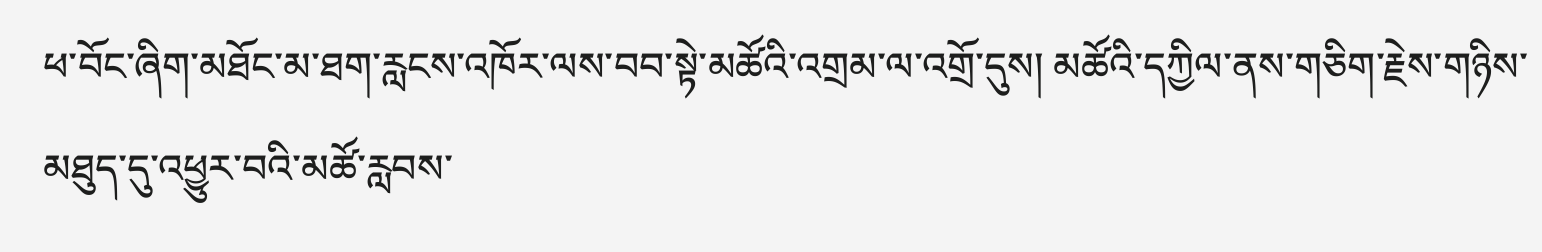ཕ་བོང་ཞིག་མཐོང་མ་ཐག་རླངས་འཁོར་ལས་བབ་སྟེ་མཚོའི་འགྲམ་ལ་འགྲོ་དུས། མཚོའི་དཀྱིལ་ནས་གཅིག་རྗེས་གཉིས་མཐུད་དུ་འཕྱུར་བའི་མཚོ་རླབས་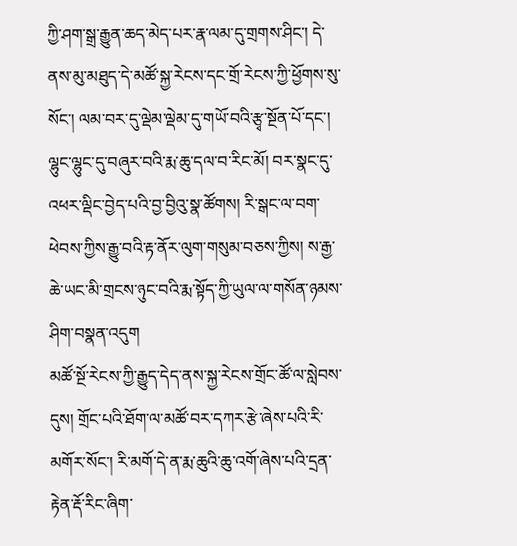ཀྱི་ཤག་སྒྲ་རྒྱུན་ཆད་མེད་པར་རྣ་ལམ་དུ་གྲགས་ཤིང་། དེ་ནས་མུ་མཐུད་དེ་མཚོ་སྐྱ་རེངས་དང་གྲོ་རེངས་ཀྱི་ཕྱོགས་སུ་སོང་། ལམ་བར་དུ་ལྡེམ་ལྡེམ་དུ་གཡོ་བའི་རྩྭ་སྔོན་པོ་དང་། ལྷུང་ལྷུང་དུ་བཞུར་བའི་རྨ་ཆུ་དལ་བ་རིང་མོ། བར་སྣང་དུ་འཕར་ལྡིང་བྱེད་པའི་བྱ་བྱིའུ་སྣ་ཚོགས། རི་སྒང་ལ་བག་ཕེབས་ཀྱིས་རྒྱུ་བའི་རྟ་ནོར་ལུག་གསུམ་བཅས་ཀྱིས། ས་རྒྱ་ཆེ་ཡང་མི་གྲངས་ཉུང་བའི་རྨ་སྟོད་ཀྱི་ཡུལ་ལ་གསོན་ཉམས་ཤིག་བསྣན་འདུག
མཚོ་སྔོ་རེངས་ཀྱི་རྒྱུད་དེད་ནས་སྐྱ་རེངས་གྲོང་ཚོ་ལ་སླེབས་དུས། གྲོང་པའི་ཐོག་ལ་མཚོ་བར་དཀར་རྩེ་ཞེས་པའི་རི་མགོར་སོང་། རི་མགོ་དེ་ན་རྨ་ཆུའི་ཆུ་འགོ་ཞེས་པའི་དྲན་རྟེན་རྡོ་རིང་ཞིག་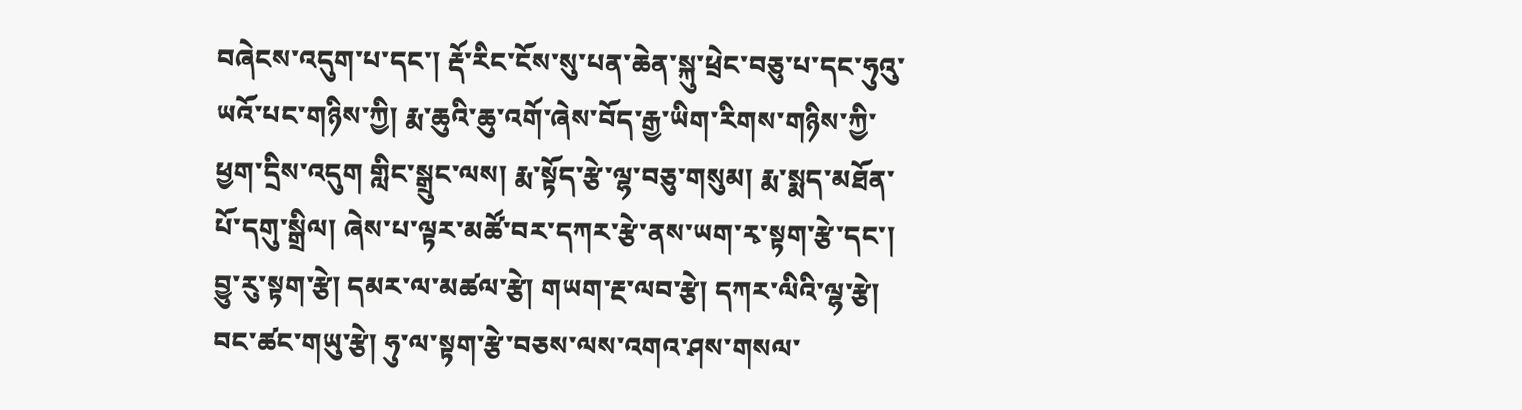བཞེངས་འདུག་པ་དང་། རྡོ་རིང་ངོས་སུ་པན་ཆེན་སྐུ་ཕྲེང་བཅུ་པ་དང་ཧུའུ་ཡའོ་པང་གཉིས་ཀྱི། རྨ་ཆུའི་ཆུ་འགོ་ཞེས་བོད་རྒྱ་ཡིག་རིགས་གཉིས་ཀྱི་ཕྱག་དྲིས་འདུག གླིང་སྒྲུང་ལས། རྨ་སྟོད་རྩེ་ལྷ་བཅུ་གསུམ། རྨ་སྨད་མཐོན་པོ་དགུ་སྒྲིལ། ཞེས་པ་ལྟར་མཚོ་བར་དཀར་རྩེ་ནས་ཡག་རྭ་སྟག་རྩེ་དང་། བྱུ་རུ་སྟག་རྩེ། དམར་ལ་མཚལ་རྩེ། གཡག་རྔ་ལབ་རྩེ། དཀར་ལིའི་ལྷ་རྩེ། བང་ཚང་གཡུ་རྩེ། ཧུ་ལ་སྟག་རྩེ་བཅས་ལས་འགའ་ཤས་གསལ་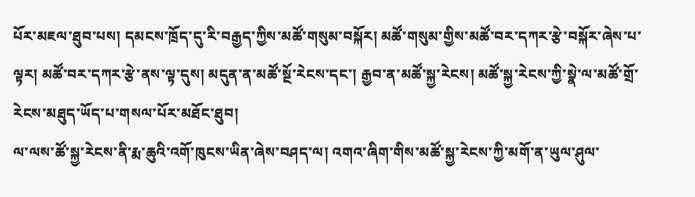པོར་མཇལ་ཐུབ་པས། དམངས་ཁྲོད་དུ་རི་བརྒྱད་ཀྱིས་མཚོ་གསུམ་བསྐོར། མཚོ་གསུམ་གྱིས་མཚོ་བར་དཀར་རྩེ་བསྐོར་ཞེས་པ་ལྟར། མཚོ་བར་དཀར་རྩེ་ནས་ལྟ་དུས། མདུན་ན་མཚོ་སྔོ་རེངས་དང་། རྒྱབ་ན་མཚོ་སྐྱ་རེངས། མཚོ་སྐྱ་རེངས་ཀྱི་སྣེ་ལ་མཚོ་གྲོ་རེངས་མཐུད་ཡོད་པ་གསལ་པོར་མཐོང་ཐུབ།
ལ་ལས་ཚོ་སྐྱ་རེངས་ནི་རྨ་ཆུའི་འགོ་ཁུངས་ཡིན་ཞེས་བཤད་ལ། འགའ་ཞིག་གིས་མཚོ་སྐྱ་རེངས་ཀྱི་མགོ་ན་ཡུལ་ཤུལ་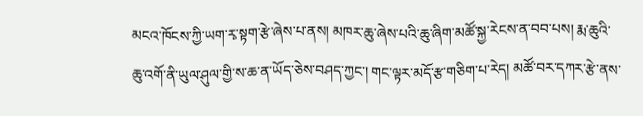མངའ་ཁོངས་ཀྱི་ཡག་རྭ་སྟག་རྩེ་ཞེས་པ་ནས། མཁར་ཆུ་ཞེས་པའི་ཆུ་ཞིག་མཚོ་སྐྱ་རེངས་ན་བབ་པས། རྨ་ཆུའི་ཆུ་འགོ་ནི་ཡུལ་ཤུལ་གྱི་ས་ཆ་ན་ཡོད་ཅེས་བཤད་ཀྱང་། གང་ལྟར་མདོ་རྩ་གཅིག་པ་རེད། མཚོ་བར་དཀར་རྩེ་ནས་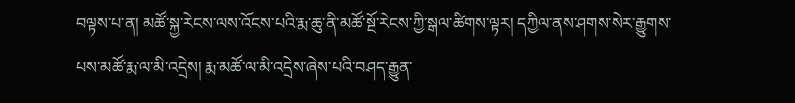བལྟས་པ་ན། མཚོ་སྐྱ་རེངས་ལས་འོངས་པའི་རྨ་ཆུ་ནི་མཚོ་སྔོ་རེངས་ཀྱི་སྒལ་ཚིགས་ལྟར། དཀྱིལ་ནས་ཤགས་སེར་རྒྱུགས་པས་མཚོ་རྨ་ལ་མི་འདྲེས། རྨ་མཚོ་ལ་མི་འདྲེས་ཞེས་པའི་བཤད་རྒྱུན་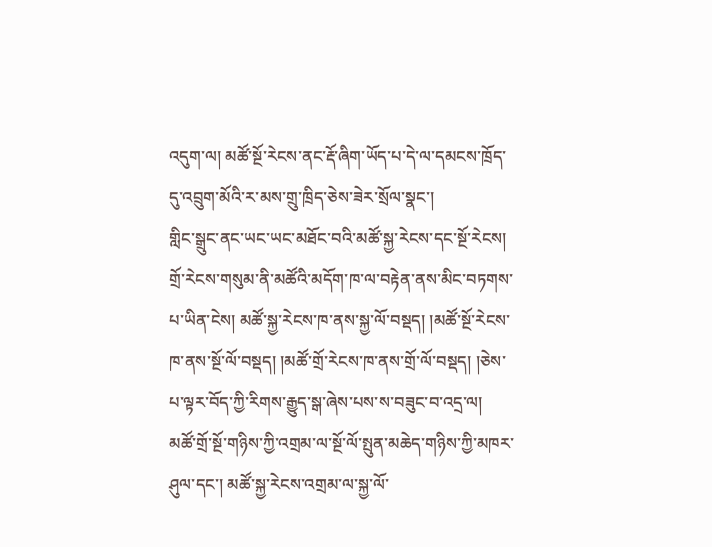འདུག་ལ། མཚོ་སྔོ་རེངས་ནང་རྡོ་ཞིག་ཡོད་པ་དེ་ལ་དམངས་ཁྲོད་དུ་འབྲུག་མོའི་ར་མས་གྲུ་ཁྲིད་ཅེས་ཟེར་སྲོལ་སྣང་།
གླིང་སྒྲུང་ནང་ཡང་ཡང་མཐོང་བའི་མཚོ་སྐྱ་རེངས་དང་སྔོ་རེངས། གྲོ་རེངས་གསུམ་ནི་མཚོའི་མདོག་ཁ་ལ་བརྟེན་ནས་མིང་བཏགས་པ་ཡིན་ངེས། མཚོ་སྐྱ་རེངས་ཁ་ནས་སྐྱ་ལོ་བསྡད། །མཚོ་སྔོ་རེངས་ཁ་ནས་སྔོ་ལོ་བསྡད། །མཚོ་གྲོ་རེངས་ཁ་ནས་གྲོ་ལོ་བསྡད། །ཅེས་པ་ལྟར་བོད་ཀྱི་རིགས་རྒྱུད་སྒ་ཞེས་པས་ས་བཟུང་བ་འདྲ་ལ། མཚོ་གྲོ་སྔོ་གཉིས་ཀྱི་འགྲམ་ལ་སྔོ་ལོ་སྤུན་མཆེད་གཉིས་ཀྱི་མཁར་ཤུལ་དང་། མཚོ་སྐྱ་རེངས་འགྲམ་ལ་སྐྱ་ལོ་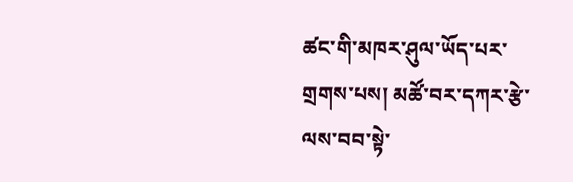ཚང་གི་མཁར་ཤུལ་ཡོད་པར་གྲགས་པས། མཚོ་བར་དཀར་རྩེ་ལས་བབ་སྟེ་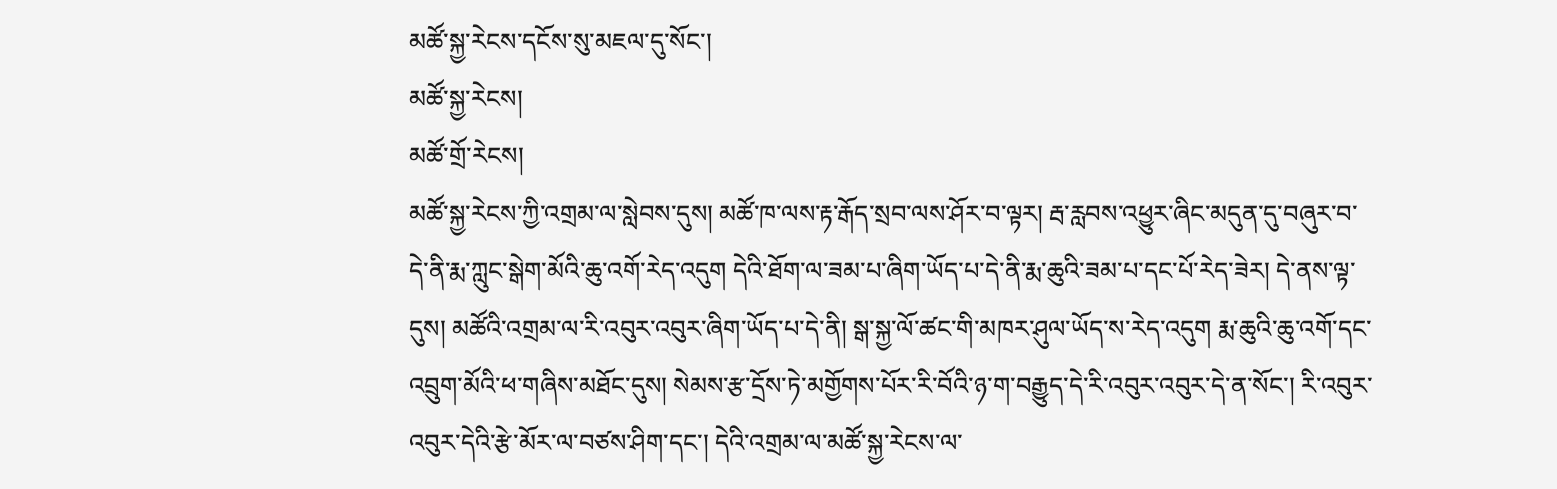མཚོ་སྐྱ་རེངས་དངོས་སུ་མཇལ་དུ་སོང་།
མཚོ་སྐྱ་རེངས།
མཚོ་གྲོ་རེངས།
མཚོ་སྐྱ་རེངས་ཀྱི་འགྲམ་ལ་སླེབས་དུས། མཚོ་ཁ་ལས་རྟ་རྒོད་སྲབ་ལས་ཤོར་བ་ལྟར། རྦ་རླབས་འཕྱུར་ཞིང་མདུན་དུ་བཞུར་བ་དེ་ནི་རྨ་ཀླུང་སྒེག་མོའི་ཆུ་འགོ་རེད་འདུག དེའི་ཐོག་ལ་ཟམ་པ་ཞིག་ཡོད་པ་དེ་ནི་རྨ་ཆུའི་ཟམ་པ་དང་པོ་རེད་ཟེར། དེ་ནས་ལྟ་དུས། མཚོའི་འགྲམ་ལ་རི་འབུར་འབུར་ཞིག་ཡོད་པ་དེ་ནི། སྒ་སྐྱ་ལོ་ཚང་གི་མཁར་ཤུལ་ཡོད་ས་རེད་འདུག རྨ་ཆུའི་ཆུ་འགོ་དང་འབྲུག་མོའི་ཕ་གཞིས་མཐོང་དུས། སེམས་རྩ་དྲོས་ཏེ་མགྱོགས་པོར་རི་བོའི་ཉ་ག་བརྒྱུད་དེ་རི་འབུར་འབུར་དེ་ན་སོང་། རི་འབུར་འབུར་དེའི་རྩེ་མོར་ལ་བཙས་ཤིག་དང་། དེའི་འགྲམ་ལ་མཚོ་སྐྱ་རེངས་ལ་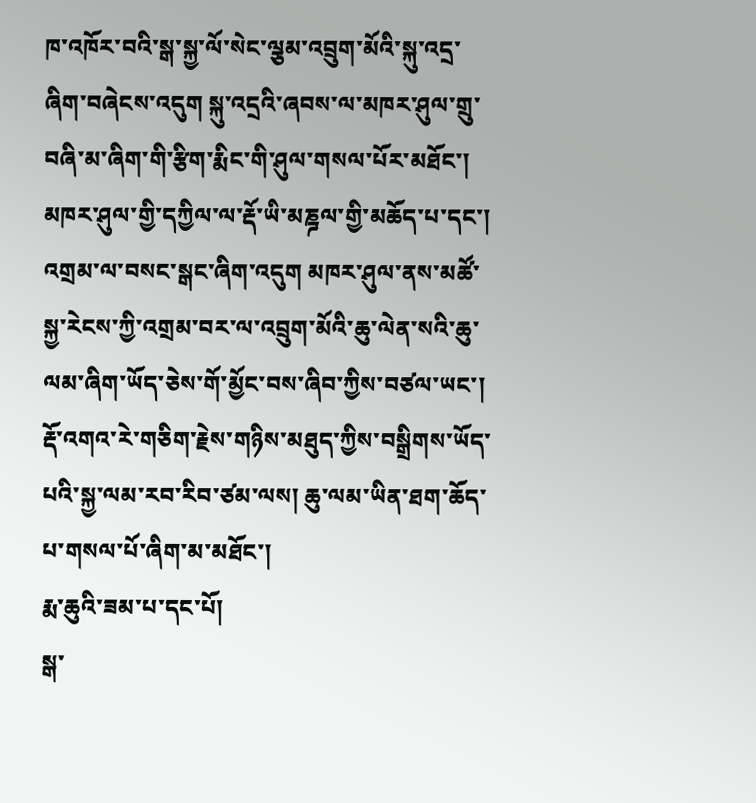ཁ་འཁོར་བའི་སྒ་སྐྱ་ལོ་སེང་ལྕམ་འབྲུག་མོའི་སྐུ་འདྲ་ཞིག་བཞེངས་འདུག སྐུ་འདྲའི་ཞབས་ལ་མཁར་ཤུལ་གྲུ་བཞི་མ་ཞིག་གི་རྩིག་རྨིང་གི་ཤུལ་གསལ་པོར་མཐོང་། མཁར་ཤུལ་གྱི་དཀྱིལ་ལ་རྡོ་ཡི་མཎྜལ་གྱི་མཆོད་པ་དང་། འགྲམ་ལ་བསང་སྒང་ཞིག་འདུག མཁར་ཤུལ་ནས་མཚོ་སྐྱ་རེངས་ཀྱི་འགྲམ་བར་ལ་འབྲུག་མོའི་ཆུ་ལེན་སའི་ཆུ་ལམ་ཞིག་ཡོད་ཅེས་གོ་མྱོང་བས་ཞིབ་ཀྱིས་བཙལ་ཡང་། རྡོ་འགའ་རེ་གཅིག་རྗེས་གཉིས་མཐུད་ཀྱིས་བསྒྲིགས་ཡོད་པའི་སྐྱ་ལམ་རབ་རིབ་ཙམ་ལས། ཆུ་ལམ་ཡིན་ཐག་ཆོད་པ་གསལ་པོ་ཞིག་མ་མཐོང་།
རྨ་ཆུའི་ཟམ་པ་དང་པོ།
སྒ་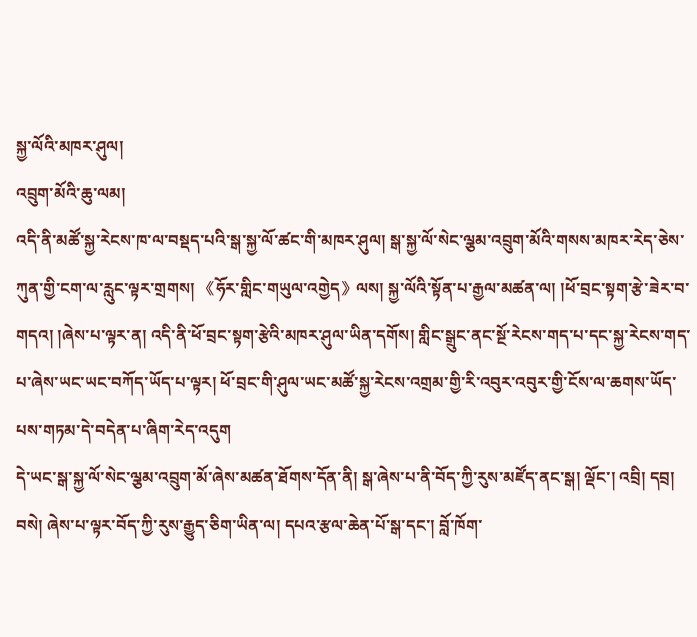སྐྱ་ལོའི་མཁར་ཤུལ།
འབྲུག་མོའི་ཆུ་ལམ།
འདི་ནི་མཚོ་སྐྱ་རེངས་ཁ་ལ་བསྡད་པའི་སྒ་སྐྱ་ལོ་ཚང་གི་མཁར་ཤུལ། སྒ་སྐྱ་ལོ་སེང་ལྕམ་འབྲུག་མོའི་གསས་མཁར་རེད་ཅེས་ཀུན་གྱི་ངག་ལ་རླུང་ལྟར་གྲགས། 《ཧོར་གླིང་གཡུལ་འགྱེད》ལས། སྐྱ་ལོའི་སྟོན་པ་རྒྱལ་མཚན་ལ། །ཕོ་བྲང་སྟག་རྩེ་ཟེར་བ་གདའ། །ཞེས་པ་ལྟར་ན། འདི་ནི་ཕོ་བྲང་སྟག་རྩེའི་མཁར་ཤུལ་ཡིན་དགོས། གླིང་སྒྲུང་ནང་སྔོ་རེངས་གད་པ་དང་སྐྱ་རེངས་གད་པ་ཞེས་ཡང་ཡང་བཀོད་ཡོད་པ་ལྟར། ཕོ་བྲང་གི་ཤུལ་ཡང་མཚོ་སྐྱ་རེངས་འགྲམ་གྱི་རི་འབུར་འབུར་གྱི་ངོས་ལ་ཆགས་ཡོད་པས་གཏམ་དེ་བདེན་པ་ཞིག་རེད་འདུག
དེ་ཡང་སྒ་སྐྱ་ལོ་སེང་ལྕམ་འབྲུག་མོ་ཞེས་མཚན་ཐོགས་དོན་ནི། སྒ་ཞེས་པ་ནི་བོད་ཀྱི་རུས་མཛོད་ནང་སྒ། ལྡོང་། འབྲི། དབྲ། བསེ། ཞེས་པ་ལྟར་བོད་ཀྱི་རུས་རྒྱུད་ཅིག་ཡིན་ལ། དཔའ་རྩལ་ཆེན་པོ་སྒ་དང་། བློ་ཁོག་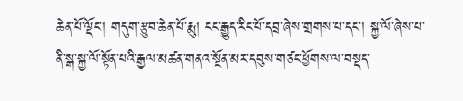ཆེན་པོ་ལྡོང་། གདུག་རྩུབ་ཆེན་པོ་རྨུ། ངང་རྒྱུད་རིང་པོ་དབྲ་ཞེས་གྲགས་པ་དང་། སྐྱ་ལོ་ཞེས་པ་ནི་སྒ་སྐྱ་ལོ་སྟོན་པའི་རྒྱལ་མཚན་གནའ་སྔོན་མར་དབུས་གཙང་ཕྱོགས་ལ་བསྡད་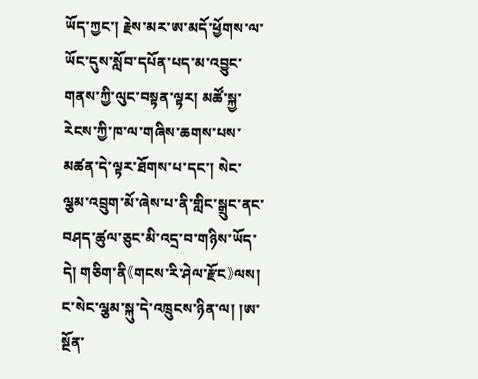ཡོད་ཀྱང་། རྗེས་མར་ཨ་མདོ་ཕྱོགས་ལ་ཡོང་དུས་སློབ་དཔོན་པད་མ་འབྱུང་གནས་ཀྱི་ལུང་བསྟན་ལྟར། མཚོ་སྐྱ་རེངས་ཀྱི་ཁ་ལ་གཞིས་ཆགས་པས་མཚན་དེ་ལྟར་ཐོགས་པ་དང་། སེང་ལྕམ་འབྲུག་མོ་ཞེས་པ་ནི་གླིང་སྒྲུང་ནང་བཤད་ཚུལ་ཅུང་མི་འདྲ་བ་གཉིས་ཡོད་དེ། གཅིག་ནི《གངས་རི་ཤེལ་རྫོང》ལས། ང་སེང་ལྕམ་སྐུ་དེ་འཁྲུངས་ཉིན་ལ། །ཨ་སྔོན་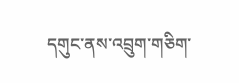དགུང་ནས་འབྲུག་གཅིག་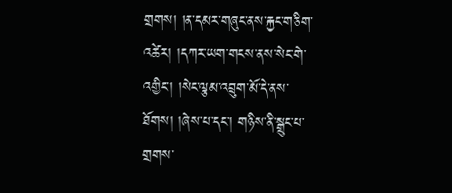གྲགས། །ན་དམར་གཞུང་ནས་རྐྱང་གཅིག་འཚེར། །དཀར་ཡག་གངས་ནས་སེང་གེ་འགྱིང་། །སེང་ལྕམ་འབྲུག་མོ་དེ་ནས་ཐོགས། །ཞེས་པ་དང་། གཉིས་ནི་སྒྲུང་པ་གྲགས་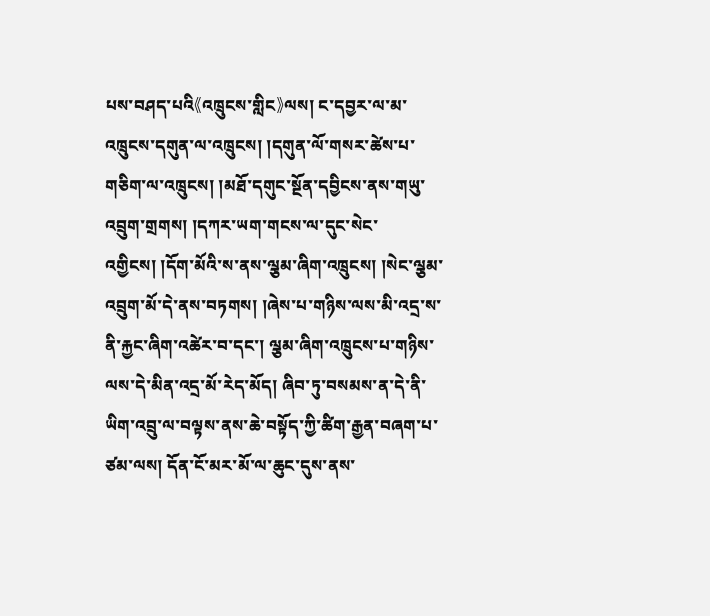པས་བཤད་པའི《འཁྲུངས་གླིང》ལས། ང་དབྱར་ལ་མ་འཁྲུངས་དགུན་ལ་འཁྲུངས། །དགུན་ལོ་གསར་ཚེས་པ་གཅིག་ལ་འཁྲུངས། །མཐོ་དགུང་སྔོན་དབྱིངས་ནས་གཡུ་འབྲུག་གྲགས། །དཀར་ཡག་གངས་ལ་དུང་སེང་འགྱིངས། །དོག་མོའི་ས་ནས་ལྕམ་ཞིག་འཁྲུངས། །སེང་ལྕམ་འབྲུག་མོ་དེ་ནས་བཏགས། །ཞེས་པ་གཉིས་ལས་མི་འདྲ་ས་ནི་རྐྱང་ཞིག་འཚེར་བ་དང་། ལྕམ་ཞིག་འཁྲུངས་པ་གཉིས་ལས་དེ་མིན་འདྲ་མོ་རེད་མོད། ཞིབ་ཏུ་བསམས་ན་དེ་ནི་ཡིག་འབྲུ་ལ་བལྟས་ནས་ཆེ་བསྟོད་ཀྱི་ཚིག་རྒྱན་བཞག་པ་ཙམ་ལས། དོན་ངོ་མར་མོ་ལ་ཆུང་དུས་ནས་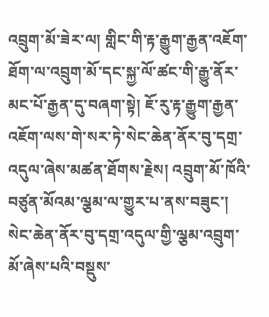འབྲུག་མོ་ཟེར་ལ། གླིང་གི་རྟ་རྒྱུག་རྒྱན་འཇོག་ཐོག་ལ་འབྲུག་མོ་དང་སྐྱ་ལོ་ཚང་གི་རྒྱུ་ནོར་མང་པོ་རྒྱན་དུ་བཞག་སྟེ། ཇོ་རུ་རྟ་རྒྱུག་རྒྱན་འཇོག་ལས་གེ་སར་ཏེ་སེང་ཆེན་ནོར་བུ་དགྲ་འདུལ་ཞེས་མཚན་ཐོགས་རྗེས། འབྲུག་མོ་ཁོའི་བཙུན་མོའམ་ལྕམ་ལ་གྱུར་པ་ནས་བཟུང་། སེང་ཆེན་ནོར་བུ་དགྲ་འདུལ་གྱི་ལྕམ་འབྲུག་མོ་ཞེས་པའི་བསྡུས་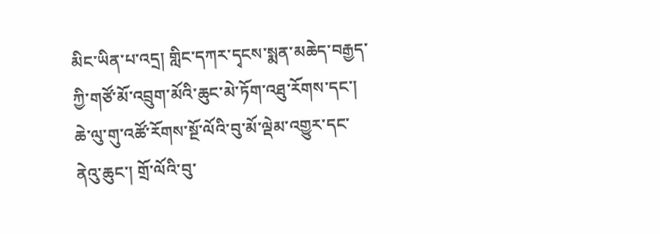མིང་ཡིན་པ་འདྲ། གླིང་དཀར་དྭངས་སྨན་མཆེད་བརྒྱད་ཀྱི་གཙོ་མོ་འབྲུག་མོའི་ཆུང་མེ་ཏོག་འཐུ་རོགས་དང་། ཆེ་ལུ་གུ་འཚོ་རོགས་སྔོ་ལོའི་བུ་མོ་ལྡེམ་འགྱུར་དང་ནེའུ་ཆུང་། གྲོ་ལོའི་བུ་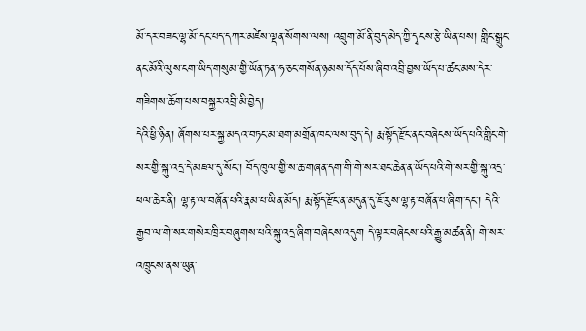མོ་དར་བཟང་ལྷ་མོ་དང་པད་དཀར་མཛེས་ལྡན་སོགས་ལས། འབྲུག་མོ་ནི་བུད་མེད་ཀྱི་དྭངས་རྩེ་ཡིན་པས། གླིང་སྒྲུང་ནང་མོའི་ལུས་ངག་ཡིད་གསུམ་གྱི་ཡོན་ཏན་ཧ་ཅང་གསོན་ཉམས་དོད་པོས་ཞིབ་འབྲི་བྱས་ཡོད་པ་ཚང་མས་དེར་གཟིགས་ཆོག་པས་བསྐྱར་འབྲི་མི་བྱེད།
དེའི་ཕྱི་ཉིན། ཞོགས་པར་སྐྱ་མདའ་བཏང་མ་ཐག་མགྲོན་ཁང་ལས་བུད་དེ། རྨ་སྟོད་རྫོང་ནང་བཞེངས་ཡོད་པའི་གླིང་གེ་སར་གྱི་སྐུ་འདྲ་དེ་མཇལ་དུ་སོང་། བོད་ཁུལ་གྱི་ས་ཆ་གཞན་དག་གི་གེ་སར་ཐང་ཆེན་ན་ཡོད་པའི་གེ་སར་གྱི་སྐུ་འདྲ་ཕལ་ཆེར་ནི། ལྷ་རྟ་ལ་བཞོན་པའི་རྣམ་པ་ཡིན་མོད། རྨ་སྟོད་རྫོང་ན་མདུན་དུ་ཇོ་རུས་ལྷ་རྟ་བཞོན་པ་ཞིག་དང་། དེའི་རྒྱབ་ལ་གེ་སར་གསེར་ཁྲིར་བཞུགས་པའི་སྐུ་འདྲ་ཞིག་བཞེངས་འདུག དེ་ལྟར་བཞེངས་པའི་རྒྱུ་མཚན་ནི། གེ་སར་འཁྲུངས་ནས་ཡུན་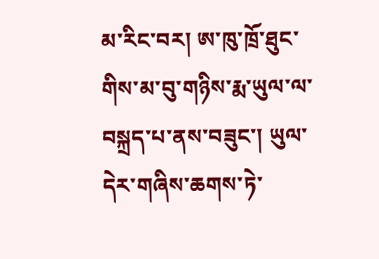མ་རིང་བར། ཨ་ཁུ་ཁྲོ་ཐུང་གིས་མ་བུ་གཉིས་རྨ་ཡུལ་ལ་བསྐྲད་པ་ནས་བཟུང་། ཡུལ་དེར་གཞིས་ཆགས་ཏེ་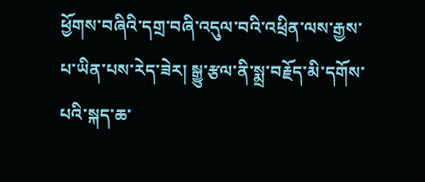ཕྱོགས་བཞིའི་དགྲ་བཞི་འདུལ་བའི་འཕྲིན་ལས་རྒྱས་པ་ཡིན་པས་རེད་ཟེར། སྒྱུ་རྩལ་ནི་སྨྲ་བརྗོད་མི་དགོས་པའི་སྐད་ཆ་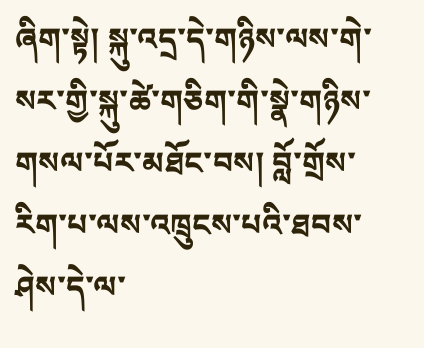ཞིག་སྟེ། སྐུ་འདྲ་དེ་གཉིས་ལས་གེ་སར་གྱི་སྐུ་ཚེ་གཅིག་གི་སྣེ་གཉིས་གསལ་པོར་མཐོང་བས། བློ་གྲོས་རིག་པ་ལས་འཁྲུངས་པའི་ཐབས་ཤེས་དེ་ལ་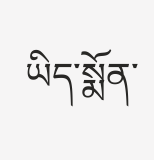ཡིད་སྨོན་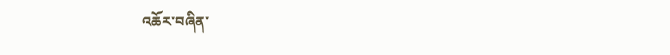འཆོར་བཞིན་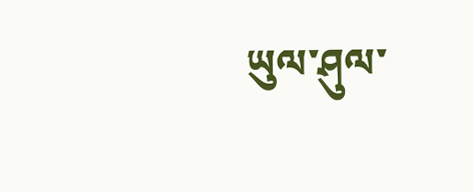ཡུལ་ཤུལ་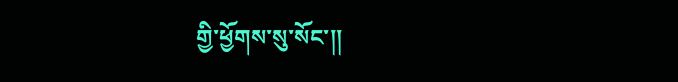གྱི་ཕྱོགས་སུ་སོང་།།